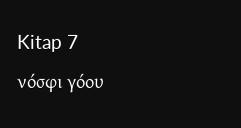Kitap 7
νόσφι γόου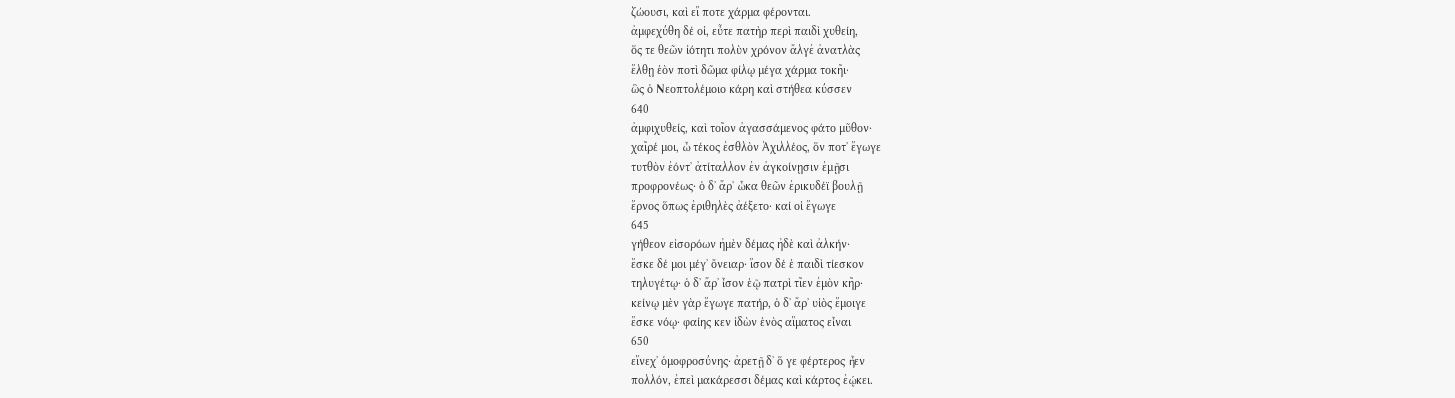ζώουσι, καὶ εἴ ποτε χάρμα φέρονται.
ἀμφεχύθη δέ οἱ, εὖτε πατὴρ περὶ παιδὶ χυθείη,
ὅς τε θεῶν ἰότητι πολὺν χρόνον ἄλγἐ ἀνατλὰς
ἔλθῃ ἑὸν ποτὶ δῶμα φίλῳ μέγα χάρμα τοκῆι·
ὣς ὁ Νεοπτολέμοιο κάρη καὶ στήθεα κύσσεν
640
ἀμφιχυθείς, καὶ τοῖον ἀγασσάμενος φάτο μῦθον·
χαῖρέ μοι, ὦ τέκος ἐσθλὸν Ἀχιλλέος, ὅν ποτʼ ἔγωγε
τυτθὸν ἐόντʼ ἀτίταλλον ἐν ἀγκοίνῃσιν ἐμῇσι
προφρονέως· ὁ δʼ ἄρʼ ὦκα θεῶν ἐρικυδέϊ βουλῇ
ἔρνος ὅπως ἐριθηλὲς ἀέξετο· καί οἱ ἔγωγε
645
γήθεον εἰσορόων ἠμὲν δέμας ἠδὲ καὶ ἀλκήν·
ἔσκε δέ μοι μέγʼ ὄνειαρ· ἴσον δέ ἑ παιδὶ τίεσκον
τηλυγέτῳ· ὁ δʼ ἄρʼ ἶσον ἑῷ πατρὶ τῖεν ἐμὸν κῆρ·
κείνῳ μὲν γὰρ ἔγωγε πατήρ, ὁ δʼ ἄρʼ υἱὸς ἔμοιγε
ἔσκε νόῳ· φαίης κεν ἰδὼν ἑνὸς αἵματος εἶναι
650
εἵνεχʼ ὁμοφροσύνης· ἀρετῇ δʼ ὅ γε φέρτερος ἦεν
πολλόν, ἐπεὶ μακάρεσσι δέμας καὶ κάρτος ἐῴκει.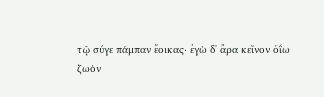τῷ σύγε πάμπαν ἔοικας· ἐγὼ δʼ ἄρα κεῖνον ὀΐω
ζωὸν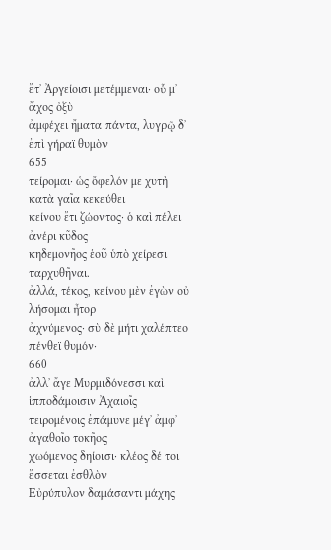ἔτʼ Ἀργείοισι μετέμμεναι· οὗ μʼ ἄχος ὀξὺ
ἀμφέχει ἤματα πάντα, λυγρῷ δʼ ἐπὶ γήραϊ θυμὸν
655
τείρομαι· ὡς ὄφελόν με χυτὴ κατὰ γαῖα κεκεύθει
κείνου ἔτι ζώοντος· ὁ καὶ πέλει ἀνέρι κῦδος
κηδεμονῆος ἑοῦ ὑπὸ χείρεσι ταρχυθῆναι.
ἀλλά, τέκος, κείνου μὲν ἐγὼν οὐ λήσομαι ἦτορ
ἀχνύμενος· σὺ δὲ μήτι χαλέπτεο πένθεϊ θυμόν·
660
ἀλλʼ ἄγε Μυρμιδόνεσσι καὶ ἱπποδάμοισιν Ἀχαιοῖς
τειρομένοις ἐπάμυνε μέγʼ ἀμφʼ ἀγαθοῖο τοκῆος
χωόμενος δηίοισι· κλέος δέ τοι ἔσσεται ἐσθλὸν
Εὐρύπυλον δαμάσαντι μάχης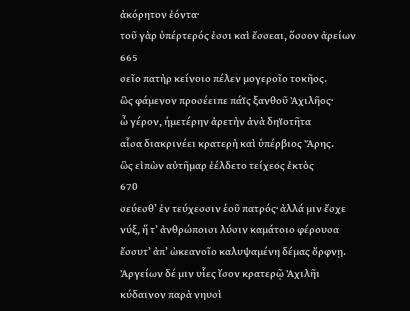ἀκόρητον ἐόντα·
τοῦ γὰρ ὑπέρτερός ἐσσι καὶ ἔσσεαι, ὅσσον ἀρείων
665
σεῖο πατὴρ κείνοιο πέλεν μογεροῖο τοκῆος.
ὣς φάμενον προσέειπε πάϊς ξανθοῦ Ἀχιλῆος·
ὦ γέρον, ἡμετέρην ἀρετὴν ἀνὰ δηϊοτῆτα
αἶσα διακρινέει κρατερὴ καὶ ὑπέρβιος Ἄρης.
ὣς εἰπὼν αὐτῆμαρ ἐέλδετο τείχεος ἐκτὸς
670
σεύεσθʼ ἐν τεύχεσσιν ἑοῦ πατρός· ἀλλά μιν ἔσχε
νύξ, ἥ τʼ ἀνθρώποισι λύσιν καμάτοιο φέρουσα
ἔσσυτʼ ἀπʼ ὠκεανοῖο καλυψαμένη δέμας ὄρφνῃ.
Ἀργείων δέ μιν υἷες ἴσον κρατερῷ Ἀχιλῆι
κύδαινον παρὰ νηυσὶ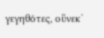γεγηθότες, οὕνεκʼ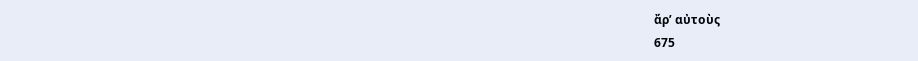ἄρʼ αὐτοὺς
675